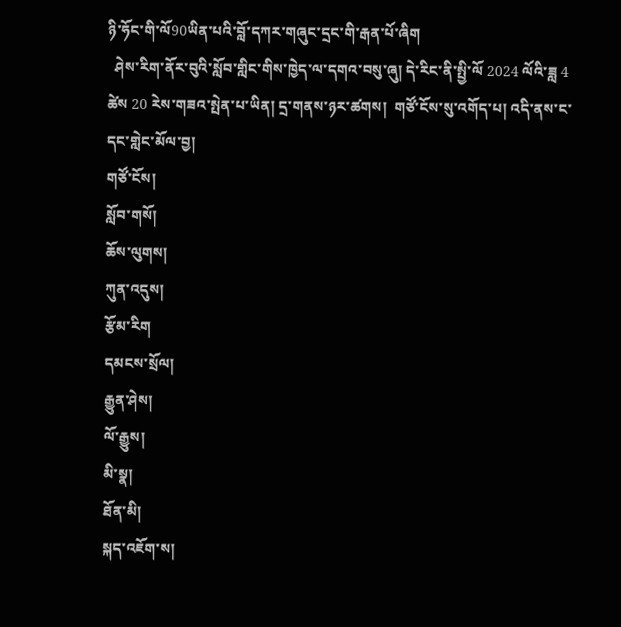ཉི་ཧོང་གི་ལོ90ཡིན་པའི་བློ་དཀར་གཞུང་དྲང་གི་རྒན་པོ་ཞིག
  ཤེས་རིག་ནོར་བུའི་སློབ་གླིང་གིས་ཁྱེད་ལ་དགའ་བསུ་ཞུ། དེ་རིང་ནི་སྤྱི་ལོ 2024 ལོའི་ཟླ 4 ཚེས 20 རེས་གཟའ་སྤེན་པ་ཡིན། དྲ་གནས་ཉར་ཚགས།  གཙོ་ངོས་སུ་འགོད་པ། འདི་ནས་ང་དང་གླེང་མོལ་བྱ།
གཙོ་ངོས།
སློབ་གསོ།
ཆོས་ལུགས།
ཀུན་འདུས།
རྩོམ་རིག
དམངས་སྲོལ།
རྒྱུན་ཤེས།
ལོ་རྒྱུས།
མི་སྣ།
ཐོན་མི།
སྐད་འཇོག་ས།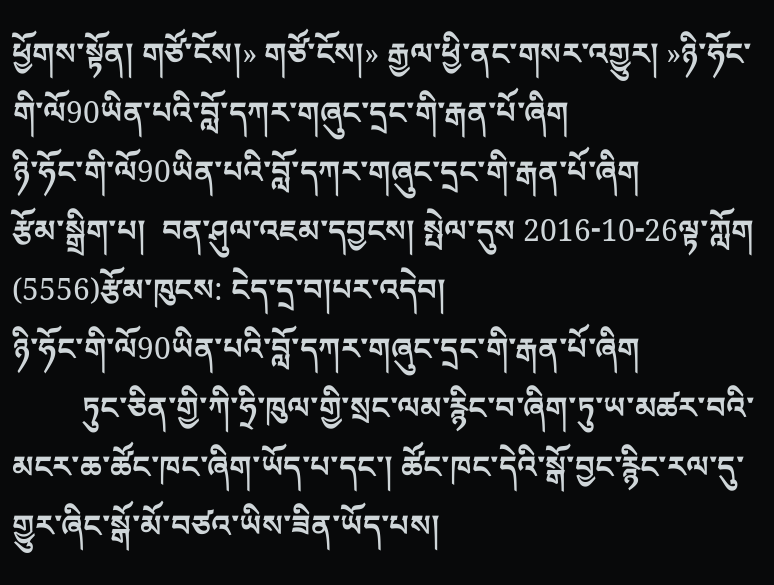ཕྱོགས་སྟོན། གཙོ་ངོས།» གཙོ་ངོས།» རྒྱལ་ཕྱི་ནང་གསར་འགྱུར། »ཉི་ཧོང་གི་ལོ90ཡིན་པའི་བློ་དཀར་གཞུང་དྲང་གི་རྒན་པོ་ཞིག
ཉི་ཧོང་གི་ལོ90ཡིན་པའི་བློ་དཀར་གཞུང་དྲང་གི་རྒན་པོ་ཞིག
རྩོམ་སྒྲིག་པ།  བན་ཤུལ་འཇམ་དབྱངས། སྤེལ་དུས 2016-10-26ལྟ་ཀློག (5556)རྩོམ་ཁུངས: ངེད་དྲ་བ།པར་འདེབ།
ཉི་ཧོང་གི་ལོ90ཡིན་པའི་བློ་དཀར་གཞུང་དྲང་གི་རྒན་པོ་ཞིག
         ཏུང་ཅིན་གྱི་ཀི་ཧྲི་ཁུལ་གྱི་སྲང་ལམ་རྙིང་བ་ཞིག་ཏུ་ཡ་མཚར་བའི་མངར་ཆ་ཚོང་ཁང་ཞིག་ཡོད་པ་དང་། ཚོང་ཁང་དེའི་སྒོ་བྱང་རྙིང་རལ་དུ་གྱུར་ཞིང་སྒོ་མོ་བཙའ་ཡིས་ཟིན་ཡོད་པས།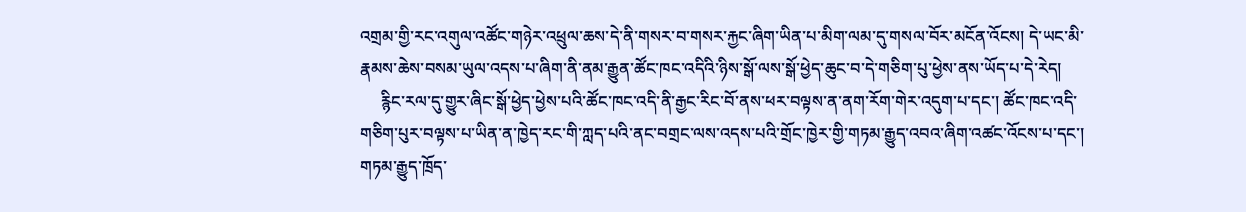འགྲམ་གྱི་རང་འགུལ་འཚོང་གཉེར་འཕྲུལ་ཆས་དེ་ནི་གསར་བ་གསར་རྐྱང་ཞིག་ཡིན་པ་མིག་ལམ་དུ་གསལ་བོར་མངོན་འོངས། དེ་ཡང་མི་རྣམས་ཆེས་བསམ་ཡུལ་འདས་པ་ཞིག་ནི་ནམ་རྒྱུན་ཚོང་ཁང་འདིའི་ཉིས་སྒོ་ལས་སྒོ་ཕྱེད་ཆུང་བ་དེ་གཅིག་པུ་ཕྱེས་ནས་ཡོད་པ་དེ་རེད།
     རྙིང་རལ་དུ་གྱུར་ཞིང་སྒོ་ཕྱེད་ཕྱེས་པའི་ཚོང་ཁང་འདི་ནི་རྒྱང་རིང་བོ་ནས་ཕར་བལྟས་ན་ནག་རོག་གེར་འདུག་པ་དང་། ཚོང་ཁང་འདི་གཅིག་པུར་བལྟས་པ་ཡིན་ན་ཁྱེད་རང་གི་ཀླད་པའི་ནང་བགྲང་ལས་འདས་པའི་གྲོང་ཁྱེར་གྱི་གཏམ་རྒྱུད་འབའ་ཞིག་འཚང་འོངས་པ་དང་། གཏམ་རྒྱུད་ཁྲོད་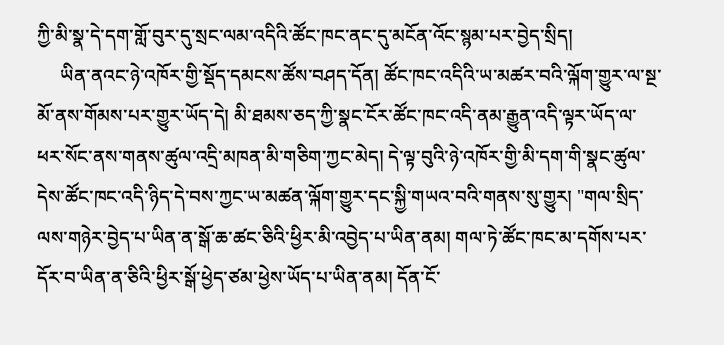ཀྱི་མི་སྣ་དེ་དག་གློ་བུར་དུ་སྲང་ལམ་འདིའི་ཚོང་ཁང་ནང་དུ་མངོན་འོང་སྙམ་པར་བྱེད་སྲིད།
     ཡིན་ནའང་ཉེ་འཁོར་གྱི་སྡོད་དམངས་ཚོས་བཤད་དོན། ཚོང་ཁང་འདིའི་ཡ་མཚར་བའི་ལྐོག་གྱུར་ལ་སྔ་མོ་ནས་གོམས་པར་གྱུར་ཡོད་དེ། མི་ཐམས་ཅད་ཀྱི་སྣང་ངོར་ཚོང་ཁང་འདི་ནམ་རྒྱུན་འདི་ལྟར་ཡོད་ལ་ཕར་སོང་ནས་གནས་ཚུལ་འདྲི་མཁན་མི་གཅིག་ཀྱང་མེད། དེ་ལྟ་བུའི་ཉེ་འཁོར་གྱི་མི་དག་གི་སྣང་ཚུལ་དེས་ཚོང་ཁང་འདི་ཉིད་དེ་བས་ཀྱང་ཡ་མཚན་ལྐོག་གྱུར་དང་སྐྱི་གཡའ་བའི་གནས་སུ་གྱུར། "གལ་སྲིད་ལས་གཉེར་བྱེད་པ་ཡིན་ན་སྒོ་ཆ་ཚང་ཅིའི་ཕྱིར་མི་འབྱེད་པ་ཡིན་ནམ། གལ་ཏེ་ཚོང་ཁང་མ་དགོས་པར་དོར་བ་ཡིན་ན་ཅིའི་ཕྱིར་སྒོ་ཕྱེད་ཙམ་ཕྱེས་ཡོད་པ་ཡིན་ནམ། དོན་ངོ་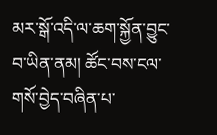མར་སྒོ་འདི་ལ་ཆག་སྐྱོན་བྱུང་བ་ཡིན་ནམ། ཚོང་བས་ངལ་གསོ་བྱེད་བཞིན་པ་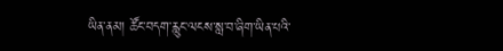ཡིན་ནམ། ཚོང་བདག་རླུང་ལངས་སླ་བ་ཞིག་ཡིན་པའི་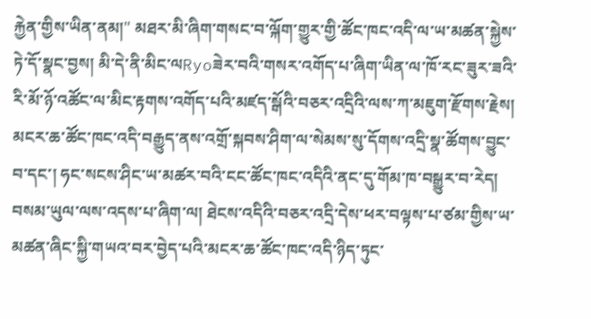རྐྱེན་གྱིས་ཡིན་ནམ།" མཐར་མི་ཞིག་གསང་བ་ལྐོག་གྱུར་གྱི་ཚོང་ཁང་འདི་ལ་ཡ་མཚན་སྐྱེས་ཏེ་དོ་སྣང་བྱས། མི་དེ་ནི་མིང་ལRyoཟེར་བའི་གསར་འགོད་པ་ཞིག་ཡིན་ལ་ཁོ་རང་ཟུར་ཟའི་རི་མོ་ཉོ་འཚོང་ལ་མིང་རྟགས་འགོད་པའི་མཛད་སྒོའི་བཅར་འདྲིའི་ལས་ཀ་མཇུག་རྫོགས་རྗེས། མངར་ཆ་ཚོང་ཁང་འདི་བརྒྱུད་ནས་འགྲོ་སྐབས་ཤིག་ལ་སེམས་སུ་དོགས་འདྲི་སྣ་ཚོགས་བྱུང་བ་དང་། ཧང་སངས་ཤིང་ཡ་མཚར་བའི་ངང་ཚོང་ཁང་འདིའི་ནང་དུ་གོམ་ཁ་བསྒྱུར་བ་རེད།   བསམ་ཡུལ་ལས་འདས་པ་ཞིག་ལ། ཐེངས་འདིའི་བཅར་འདྲི་དེས་ཕར་བལྟས་པ་ཙམ་གྱིས་ཡ་མཚན་ཞིང་སྐྱི་གཡའ་བར་བྱེད་པའི་མངར་ཆ་ཚོང་ཁང་འདི་ཉིད་ཏུང་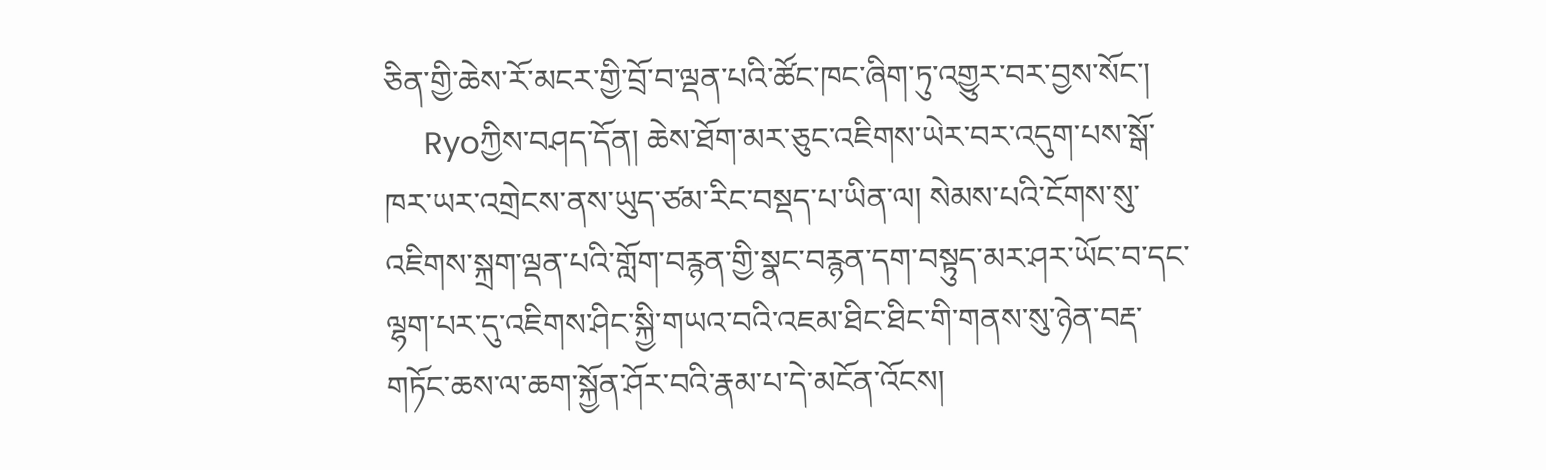ཅིན་གྱི་ཆེས་རོ་མངར་གྱི་བྲོ་བ་ལྡན་པའི་ཚོང་ཁང་ཞིག་ཏུ་འགྱུར་བར་བྱས་སོང་།
     Ryoཀྱིས་བཤད་དོན། ཆེས་ཐོག་མར་ཅུང་འཇིགས་ཡེར་བར་འདུག་པས་སྒོ་ཁར་ཡར་འགྲེངས་ནས་ཡུད་ཙམ་རིང་བསྡད་པ་ཡིན་ལ། སེམས་པའི་ངོགས་སུ་འཇིགས་སྐྲག་ལྡན་པའི་གློག་བརྙན་གྱི་སྣང་བརྙན་དག་བསྟུད་མར་ཤར་ཡོང་བ་དང་ལྷག་པར་དུ་འཇིགས་ཤིང་སྐྱི་གཡའ་བའི་འཇམ་ཐིང་ཐིང་གི་གནས་སུ་ཉེན་བརྡ་གཏོང་ཆས་ལ་ཆག་སྐྱོན་ཤོར་བའི་རྣམ་པ་དེ་མངོན་འོངས།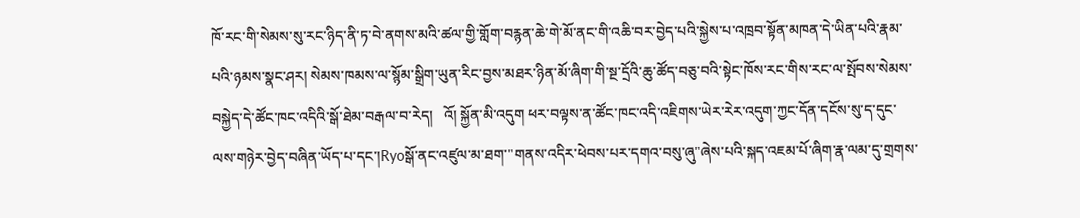ཁོ་རང་གི་སེམས་སུ་རང་ཉིད་ནི་ཏ་བེ་ནགས་མའི་ཚལ་གྱི་གློག་བརྙན་ཆེ་གེ་མོ་ནང་གི་འཆི་བར་བྱེད་པའི་སྐྱེས་པ་འཁྲབ་སྟོན་མཁན་དེ་ཡིན་པའི་རྣམ་པའི་ཉམས་སྣང་ཤར། སེམས་ཁམས་ལ་སྙོམ་སྒྲིག་ཡུན་རིང་བྱས་མཐར་ཉིན་མོ་ཞིག་གི་སྔ་དྲོའི་ཆུ་ཚོད་བཅུ་བའི་སྟེང་ཁོས་རང་གིས་རང་ལ་སྤོབས་སེམས་བསྐྱེད་དེ་ཚོང་ཁང་འདིའི་སྒོ་ཐེམ་བརྒལ་བ་རེད།   འོ། སྐྱོན་མི་འདུག ཕར་བལྟས་ན་ཚོང་ཁང་འདི་འཇིགས་ཡེར་རེར་འདུག་ཀྱང་དོན་དངོས་སུ་ད་དུང་ལས་གཉེར་བྱེད་བཞིན་ཡོད་པ་དང་།Ryoསྒོ་ནང་འཛུལ་མ་ཐག་"གནས་འདིར་ཕེབས་པར་དགའ་བསུ་ཞུ"ཞེས་པའི་སྐད་འཇམ་པོ་ཞིག་རྣ་ལམ་དུ་གྲགས་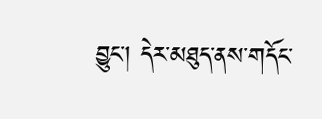བྱུང་། དེར་མཐུད་ནས་གདོང་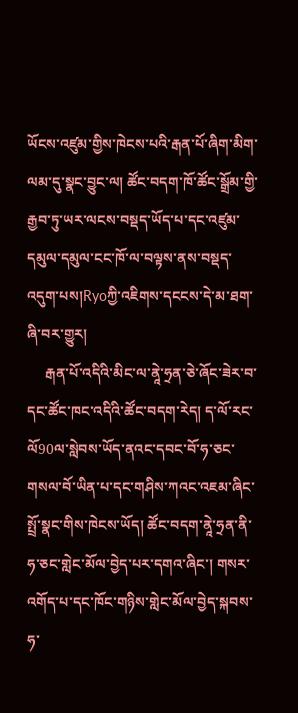ཡོངས་འཛུམ་གྱིས་ཁེངས་པའི་རྒན་པོ་ཞིག་མིག་ལམ་དུ་སྣང་བྱུང་ལ། ཚོང་བདག་ཁོ་ཚོང་སྒྲོམ་གྱི་རྒྱབ་ཏུ་ཡར་ལངས་བསྡད་ཡོད་པ་དང་འཛུམ་དམུལ་དམུལ་ངང་ཁོ་ལ་བལྟས་ནས་བསྡད་འདུག་པས།Ryoཀྱི་འཇིགས་དངངས་དེ་མ་ཐག་ཞི་བར་གྱུར།
     རྒན་པོ་འདིའི་མིང་ལ་ནཱེ་ཧྲན་ཅེ་ཞོང་ཟེར་བ་དང་ཚོང་ཁང་འདིའི་ཚོང་བདག་རེད། ད་ལོ་རང་ལོ90ལ་སླེབས་ཡོད་ནའང་དབང་བོ་ཧ་ཅང་གསལ་བོ་ཡིན་པ་དང་གཤིས་ཀའང་འཇམ་ཞིང་སྤྲོ་སྣང་གིས་ཁེངས་ཡོད། ཚོང་བདག་ནཱེ་ཧྲན་ནི་ཧ་ཅང་གླེང་མོལ་བྱེད་པར་དགའ་ཞིང་། གསར་འགོད་པ་དང་ཁོང་གཉིས་གླེང་མོལ་བྱེད་སྐབས་ཧ་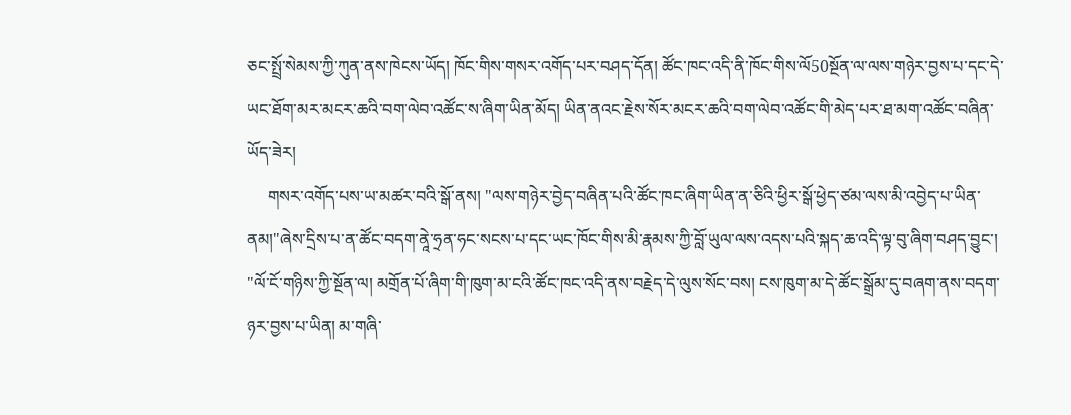ཅང་སྤྲོ་སེམས་ཀྱི་ཀུན་ནས་ཁེངས་ཡོད། ཁོང་གིས་གསར་འགོད་པར་བཤད་དོན། ཚོང་ཁང་འདི་ནི་ཁོང་གིས་ལོ50སྔོན་ལ་ལས་གཉེར་བྱས་པ་དང་དེ་ཡང་ཐོག་མར་མངར་ཆའི་བག་ལེབ་འཚོང་ས་ཞིག་ཡིན་མོད། ཡིན་ནའང་རྗེས་སོར་མངར་ཆའི་བག་ལེབ་འཚོང་གི་མེད་པར་ཐ་མག་འཚོང་བཞིན་ཡོད་ཟེར།
     གསར་འགོད་པས་ཡ་མཚར་བའི་སྒོ་ནས། "ལས་གཉེར་བྱེད་བཞིན་པའི་ཚོང་ཁང་ཞིག་ཡིན་ན་ཅིའི་ཕྱིར་སྒོ་ཕྱེད་ཙམ་ལས་མི་འབྱེད་པ་ཡིན་ནམ།"ཞེས་དྲིས་པ་ན་ཚོང་བདག་ནཱེ་ཧྲན་ཧང་སངས་པ་དང་ཡང་ཁོང་གིས་མི་རྣམས་ཀྱི་བློ་ཡུལ་ལས་འདས་པའི་སྐད་ཆ་འདི་ལྟ་བུ་ཞིག་བཤད་བྱུང་། "ལོ་ངོ་གཉིས་ཀྱི་སྔོན་ལ། མགྲོན་པོ་ཞིག་གི་ཁུག་མ་ངའི་ཚོང་ཁང་འདི་ནས་བརྗེད་དེ་ལུས་སོང་བས། ངས་ཁུག་མ་དེ་ཚོང་སྒྲོམ་དུ་བཞག་ནས་བདག་ཉར་བྱས་པ་ཡིན། མ་གཞི་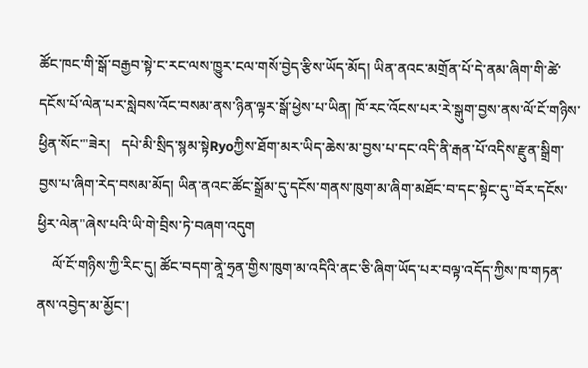ཚོང་ཁང་གི་སྒོ་བརྒྱབ་སྟེ་ང་རང་ལས་ཁྱུར་ངལ་གསོ་བྱེད་རྩིས་ཡོད་མོད། ཡིན་ནའང་མགྲོན་པོ་དེ་ནམ་ཞིག་གི་ཚེ་དངོས་པོ་ལེན་པར་སླེབས་འོང་བསམ་ནས་ཉིན་ལྟར་སྒོ་ཕྱེས་པ་ཡིན། ཁོ་རང་འོངས་པར་རེ་སྒུག་བྱས་ནས་ལོ་ངོ་གཉིས་ཕྱིན་སོང་"ཟེར།   དཔེ་མི་སྲིད་སྙམ་སྟེRyoཀྱིས་ཐོག་མར་ཡིད་ཆེས་མ་བྱས་པ་དང་འདི་ནི་རྒན་པོ་འདིས་རྫུན་སྒྲིག་བྱས་པ་ཞིག་རེད་བསམ་མོད། ཡིན་ནའང་ཚོང་སྒྲོམ་དུ་དངོས་གནས་ཁུག་མ་ཞིག་མཐོང་བ་དང་སྟེང་དུ"བོར་དངོས་ཕྱིར་ལེན"ཞེས་པའི་ཡི་གེ་བྲིས་ཏེ་བཞག་འདུག
    ལོ་ངོ་གཉིས་ཀྱི་རིང་དུ། ཚོང་བདག་ནཱེ་ཧྲན་གྱིས་ཁུག་མ་འདིའི་ནང་ཅི་ཞིག་ཡོད་པར་བལྟ་འདོད་ཀྱིས་ཁ་གཏན་ནས་འབྱེད་མ་མྱོང་།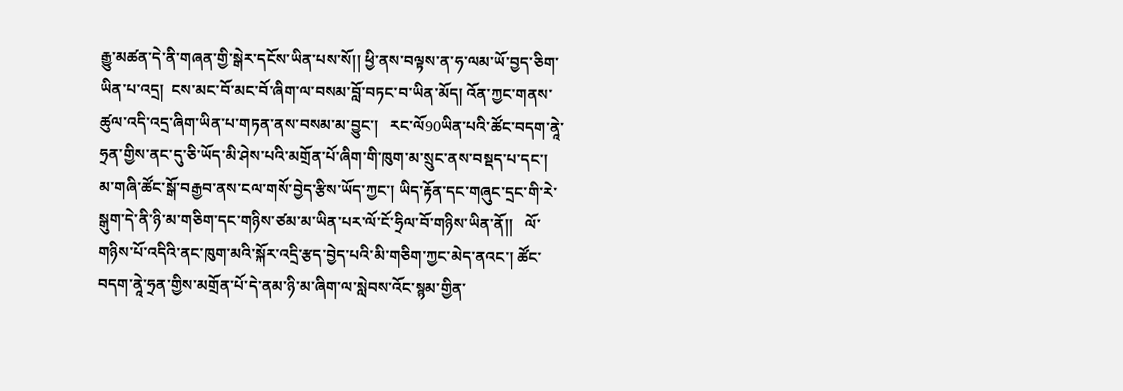རྒྱུ་མཚན་དེ་ནི་གཞན་གྱི་སྒེར་དངོས་ཡིན་པས་སོ།། ཕྱི་ནས་བལྟས་ན་ཧ་ལམ་ཡོ་བྱད་ཅིག་ཡིན་པ་འདྲ།  ངས་མང་བོ་མང་བོ་ཞིག་ལ་བསམ་བློ་བཏང་བ་ཡིན་མོད། འོན་ཀྱང་གནས་ཚུལ་འདི་འདྲ་ཞིག་ཡིན་པ་གཏན་ནས་བསམ་མ་བྱུང་།   རང་ལོ90ཡིན་པའི་ཚོང་བདག་ནཱེ་ཧྲན་གྱིས་ནང་དུ་ཅི་ཡོད་མི་ཤེས་པའི་མགྲོན་པོ་ཞིག་གི་ཁུག་མ་སྲུང་ནས་བསྡད་པ་དང་། མ་གཞི་ཚོང་སྒོ་བརྒྱབ་ནས་ངལ་གསོ་བྱེད་རྩིས་ཡོད་ཀྱང་། ཡིད་རྟོན་དང་གཞུང་དྲང་གི་རེ་སྒུག་དེ་ནི་ཉི་མ་གཅིག་དང་གཉིས་ཙམ་མ་ཡིན་པར་ལོ་ངོ་ཧྲིལ་བོ་གཉིས་ཡིན་ནོ།།   ལོ་གཉིས་པོ་འདིའི་ནང་ཁུག་མའི་སྐོར་འདྲི་རྩད་བྱེད་པའི་མི་གཅིག་ཀྱང་མེད་ནའང་། ཚོང་བདག་ནཱེ་ཧྲན་གྱིས་མགྲོན་པོ་དེ་ནམ་ཉི་མ་ཞིག་ལ་སླེབས་འོང་སྙམ་གྱིན་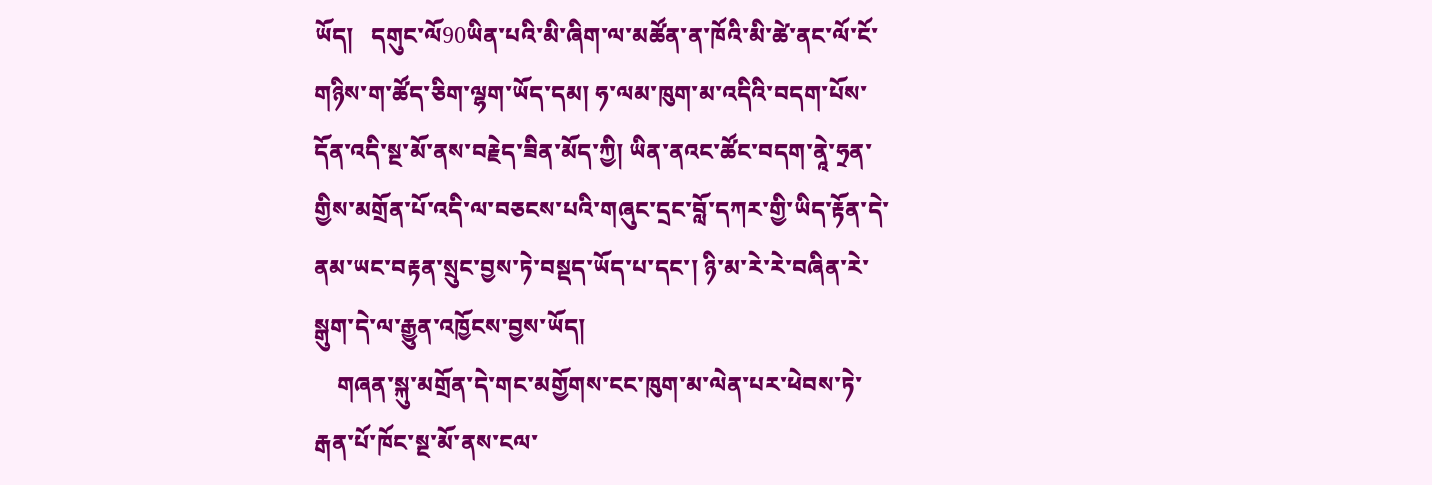ཡོད།   དགུང་ལོ90ཡིན་པའི་མི་ཞིག་ལ་མཚོན་ན་ཁོའི་མི་ཚེ་ནང་ལོ་ངོ་གཉིས་ག་ཚོད་ཅིག་ལྷག་ཡོད་དམ། ཧ་ལམ་ཁུག་མ་འདིའི་བདག་པོས་དོན་འདི་སྔ་མོ་ནས་བརྗེད་ཟིན་མོད་ཀྱི། ཡིན་ནའང་ཚོང་བདག་ནཱེ་ཧྲན་གྱིས་མགྲོན་པོ་འདི་ལ་བཅངས་པའི་གཞུང་དྲང་བློ་དཀར་གྱི་ཡིད་རྟོན་དེ་ནམ་ཡང་བརྟན་སྲུང་བྱས་ཏེ་བསྡད་ཡོད་པ་དང་། ཉི་མ་རེ་རེ་བཞིན་རེ་སྒུག་དེ་ལ་རྒྱུན་འཁྱོངས་བྱས་ཡོད།
    གཞན་སྐུ་མགྲོན་དེ་གང་མགྱོགས་ངང་ཁུག་མ་ལེན་པར་ཕེབས་ཏེ་རྒན་པོ་ཁོང་སྔ་མོ་ནས་ངལ་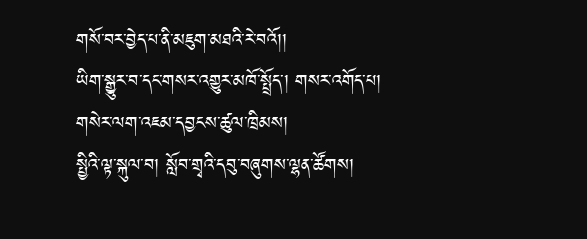གསོ་བར་བྱེད་པ་ནི་མཇུག་མཐའི་རེ་བའོ།།
ཡིག་སྒྱུར་བ་དང་གསར་འགྱུར་མཁོ་སྤྲོད་། གསར་འགོད་པ། གསེར་ལག་འཇམ་དབྱངས་ཚུལ་ཁྲིམས།
སྤྱིའི་ལྟ་སྐུལ་བ། སློབ་གྲྭའི་དབུ་བཞུགས་ལྷན་ཚོགས།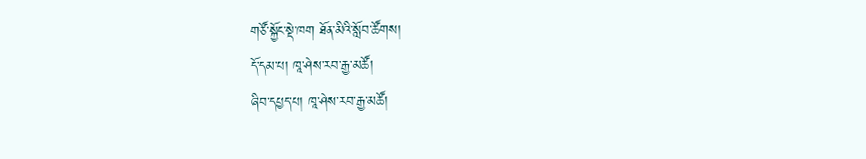གཙོ་སྐྱོང་སྡེ་ཁག ཐོན་མིའི་སློབ་ཚོགས།
དོ་དམ་པ། ཁཱ་ཤེས་རབ་རྒྱ་མཚོ།
ཞིབ་དཔྱད་པ། ཁཱ་ཤེས་རབ་རྒྱ་མཚོ།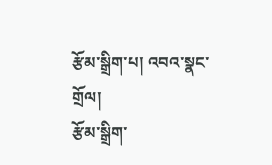རྩོམ་སྒྲིག་པ། འབའ་སྣང་གྲོལ།
རྩོམ་སྒྲིག་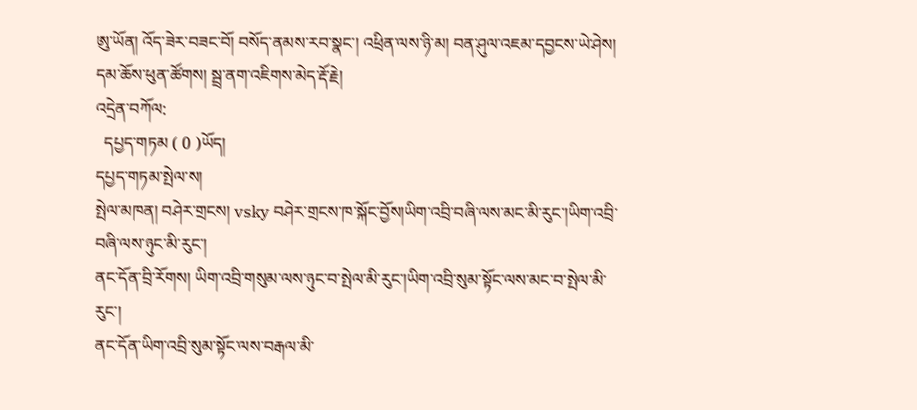ཨུ་ཡོན། འོད་ཟེར་བཟང་བོ། བསོད་ནམས་རབ་སྣང་། འཕྲིན་ལས་ཉི་མ། བན་ཤུལ་འཇམ་དབྱངས་ཡེ་ཤེས། དམ་ཆོས་ཕུན་ཚོགས། སྦྲ་ནག་འཇིགས་མེད་རྡོ་རྗེ།
འདྲེན་བཀོལ:
  དཔྱད་གཏམ ( 0 )ཡོད།
དཔྱད་གཏམ་སྤེལ་ས།
སྤེལ་མཁན། བཤེར་གྲངས། vsky བཤེར་གྲངས་ཁ་སྐོང་བྱོས།ཡིག་འབྲི་བཞི་ལས་མང་མི་རུང་།ཡིག་འབྲི་བཞི་ལས་ཉུང་མི་རུང་།
ནང་དོན་བྲི་རོགས། ཡིག་འབྲི་གསུམ་ལས་ཉུང་བ་སྤེལ་མི་རུང་།ཡིག་འབྲི་སུམ་སྟོང་ལས་མང་བ་སྤེལ་མི་རུང་།
ནང་དོན་ཡིག་འབྲི་སུམ་སྟོང་ལས་བརྒལ་མི་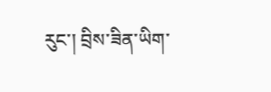རུང་། བྲིས་ཟིན་ཡིག་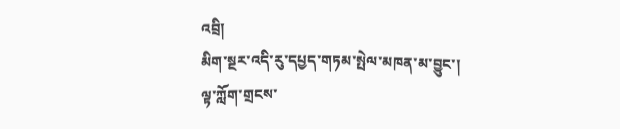འབྲི།
མིག་སྔར་འདི་རུ་དཔྱད་གཏམ་སྤེལ་མཁན་མ་བྱུང་།
ལྟ་ཀློག་གྲངས་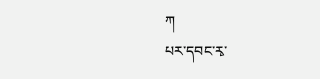ཀ
པར་དབང་རྭ་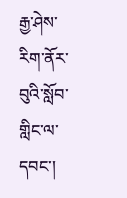རྒྱ་ཤེས་རིག་ནོར་བུའི་སློབ་གླིང་ལ་དབང་།